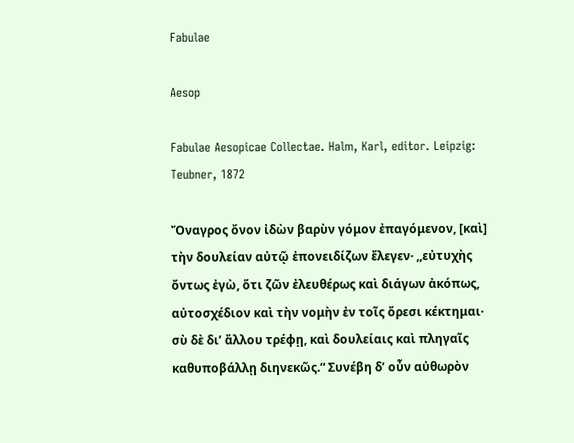Fabulae

Aesop

Fabulae Aesopicae Collectae. Halm, Karl, editor. Leipzig: Teubner, 1872

Ὄναγρος ὄνον ἰδὼν βαρὺν γόμον ἐπαγόμενον, [καὶ] τὴν δουλείαν αὐτῷ ἐπονειδίζων ἔλεγεν· ,,εὐτυχὴς ὄντως ἐγὼ, ὅτι ζῶν ἐλευθέρως καὶ διάγων ἀκόπως, αὐτοσχέδιον καὶ τὴν νομὴν ἐν τοῖς ὄρεσι κέκτημαι· σὺ δὲ διʼ ἄλλου τρέφῃ, καὶ δουλείαις καὶ πληγαῖς καθυποβάλλῃ διηνεκῶς.“ Συνέβη δʼ οὖν αὐθωρὸν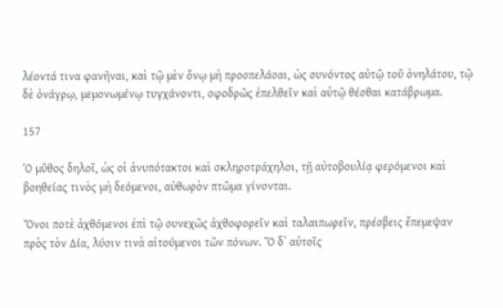λέοντά τινα φανῆναι, καὶ τῷ μὲν ὄνῳ μὴ προσπελάσαι, ὡς συνόντος αὐτῷ τοῦ ὀνηλάτου, τῷ δὲ ὀνάγρῳ, μεμονωμένῳ τυγχάνοντι, σφοδρῶς ἐπελθεῖν καὶ αὑτῷ θέσθαι κατάβρωμα.

157

Ὁ μῦθος δηλοῖ, ὡς οἱ ἀνυπότακτοι καὶ σκληροτράχηλοι, τῇ αὐτοβουλίᾳ φερόμενοι καὶ βοηθείας τινὸς μὴ δεόμενοι, αὐθωρὸν πτῶμα γίνονται.

Ὄνοι ποτὲ ἀχθόμενοι ἐπὶ τῷ συνεχῶς ἀχθοφορεῖν καὶ ταλαιπωρεῖν, πρέσβεις ἔπεμεψαν πρὸς τὸν Δία, λύσιν τινὰ αἰτούμενοι τῶν πόνων. Ὅ δʼ αὐτοῖς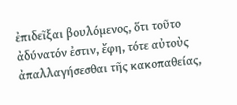ἐπιδεῖξαι βουλόμενος, ὅτι τοῦτο ἀδύνατόν ἐστιν, ἔφη, τότε αὐτοὺς ἀπαλλαγήσεσθαι τῆς κακοπαθείας,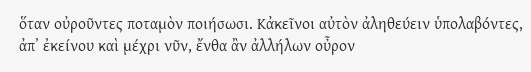ὅταν οὐροῦντες ποταμὸν ποιήσωσι. Κἀκεῖνοι αὐτὸν ἀληθεύειν ὑπολαβόντες, ἀπʼ ἐκείνου καὶ μέχρι νῦν, ἔνθα ἂν ἀλλήλων οὖρον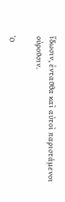ἴδωσιν, ἐνταῦθα καὶ αὐτοὶ παριστάμενοι οὐροῦσιν.

Ὁ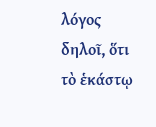λόγος δηλοῖ, ὅτι τὸ ἑκάστῳ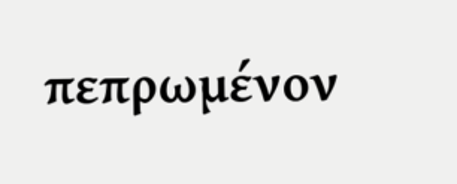πεπρωμένον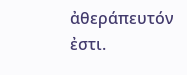ἀθεράπευτόν ἐστι.